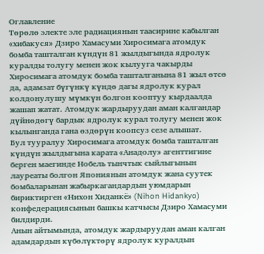Оглавление
Төрөлө электе эле радиациянын таасирине кабылган «хибакуся» Дзиро Хамасуми Хиросимага атомдук бомба ташталган күндүн 81 жылдыгында ядролук куралды толугу менен жок кылууга чакырды
Хиросимага атомдук бомба ташталганына 81 жыл өтсө да, адамзат бүгүнкү күндө дагы ядролук курал колдонулушу мүмкүн болгон кооптуу кырдаалда жашап жатат. Атомдук жардыруудан аман калгандар дүйнөдөгү бардык ядролук курал толугу менен жок кылынганда гана өздөрүн коопсуз сезе алышат.
Бул тууралуу Хиросимага атомдук бомба ташталган күндүн жылдыгына карата «Анадолу» агенттигине берген маегинде Нобель тынчтык сыйлыгынын лауреаты болгон Япониянын атомдук жана суутек бомбаларынан жабыркагандардын уюмдарын бириктирген «Нихон Хиданкё» (Nihon Hidankyo) конфедерациясынын башкы катчысы Дзиро Хамасуми билдирди.
Анын айтымында, атомдук жардыруудан аман калган адамдардын күбөлүктөрү ядролук куралдын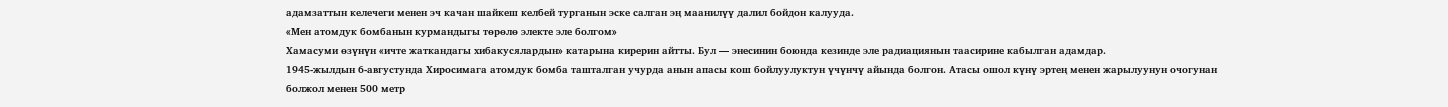адамзаттын келечеги менен эч качан шайкеш келбей турганын эске салган эң маанилүү далил бойдон калууда.
«Мен атомдук бомбанын курмандыгы төрөлө электе эле болгом»
Хамасуми өзүнүн «ичте жаткандагы хибакусялардын» катарына кирерин айтты. Бул — энесинин боюнда кезинде эле радиациянын таасирине кабылган адамдар.
1945-жылдын 6-августунда Хиросимага атомдук бомба ташталган учурда анын апасы кош бойлуулуктун үчүнчү айында болгон. Атасы ошол күнү эртең менен жарылуунун очогунан болжол менен 500 метр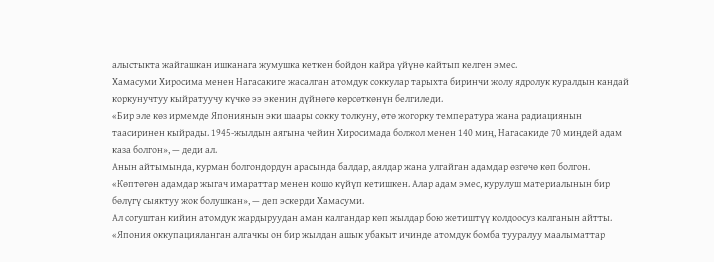алыстыкта жайгашкан ишканага жумушка кеткен бойдон кайра үйүнө кайтып келген эмес.
Хамасуми Хиросима менен Нагасакиге жасалган атомдук соккулар тарыхта биринчи жолу ядролук куралдын кандай коркунучтуу кыйратуучу күчкө ээ экенин дүйнөгө көрсөткөнүн белгиледи.
«Бир эле көз ирмемде Япониянын эки шаары сокку толкуну, өтө жогорку температура жана радиациянын таасиринен кыйрады. 1945-жылдын аягына чейин Хиросимада болжол менен 140 миң, Нагасакиде 70 миңдей адам каза болгон», — деди ал.
Анын айтымында, курман болгондордун арасында балдар, аялдар жана улгайган адамдар өзгөчө көп болгон.
«Көптөгөн адамдар жыгач имараттар менен кошо күйүп кетишкен. Алар адам эмес, курулуш материалынын бир бөлүгү сыяктуу жок болушкан», — деп эскерди Хамасуми.
Ал согуштан кийин атомдук жардыруудан аман калгандар көп жылдар бою жетиштүү колдоосуз калганын айтты.
«Япония оккупацияланган алгачкы он бир жылдан ашык убакыт ичинде атомдук бомба тууралуу маалыматтар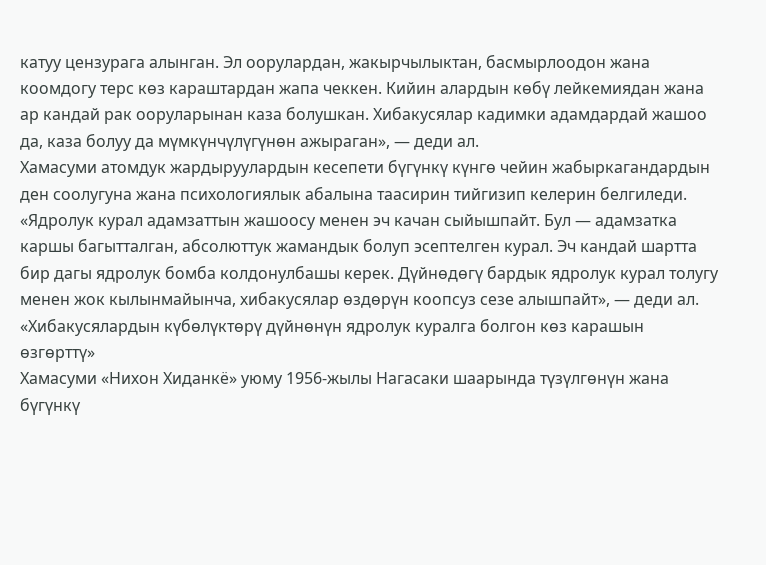катуу цензурага алынган. Эл оорулардан, жакырчылыктан, басмырлоодон жана коомдогу терс көз караштардан жапа чеккен. Кийин алардын көбү лейкемиядан жана ар кандай рак ооруларынан каза болушкан. Хибакусялар кадимки адамдардай жашоо да, каза болуу да мүмкүнчүлүгүнөн ажыраган», — деди ал.
Хамасуми атомдук жардыруулардын кесепети бүгүнкү күнгө чейин жабыркагандардын ден соолугуна жана психологиялык абалына таасирин тийгизип келерин белгиледи.
«Ядролук курал адамзаттын жашоосу менен эч качан сыйышпайт. Бул — адамзатка каршы багытталган, абсолюттук жамандык болуп эсептелген курал. Эч кандай шартта бир дагы ядролук бомба колдонулбашы керек. Дүйнөдөгү бардык ядролук курал толугу менен жок кылынмайынча, хибакусялар өздөрүн коопсуз сезе алышпайт», — деди ал.
«Хибакусялардын күбөлүктөрү дүйнөнүн ядролук куралга болгон көз карашын өзгөрттү»
Хамасуми «Нихон Хиданкё» уюму 1956-жылы Нагасаки шаарында түзүлгөнүн жана бүгүнкү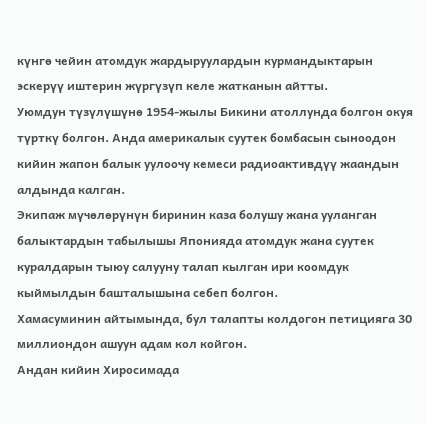күнгө чейин атомдук жардыруулардын курмандыктарын эскерүү иштерин жүргүзүп келе жатканын айтты.
Уюмдун түзүлүшүнө 1954-жылы Бикини атоллунда болгон окуя түрткү болгон. Анда америкалык суутек бомбасын сыноодон кийин жапон балык уулоочу кемеси радиоактивдүү жаандын алдында калган.
Экипаж мүчөлөрүнүн биринин каза болушу жана ууланган балыктардын табылышы Японияда атомдук жана суутек куралдарын тыюу салууну талап кылган ири коомдук кыймылдын башталышына себеп болгон.
Хамасуминин айтымында, бул талапты колдогон петицияга 30 миллиондон ашуун адам кол койгон.
Андан кийин Хиросимада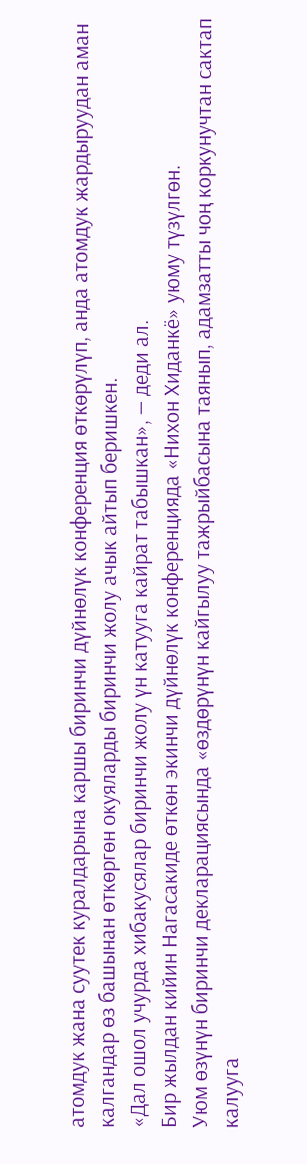атомдук жана суутек куралдарына каршы биринчи дүйнөлүк конференция өткөрүлүп, анда атомдук жардыруудан аман калгандар өз башынан өткөргөн окуяларды биринчи жолу ачык айтып беришкен.
«Дал ошол учурда хибакусялар биринчи жолу үн катууга кайрат табышкан», — деди ал.
Бир жылдан кийин Нагасакиде өткөн экинчи дүйнөлүк конференцияда «Нихон Хиданкё» уюму түзүлгөн.
Уюм өзүнүн биринчи декларациясында «өздөрүнүн кайгылуу тажрыйбасына таянып, адамзатты чоң коркунучтан сактап калууга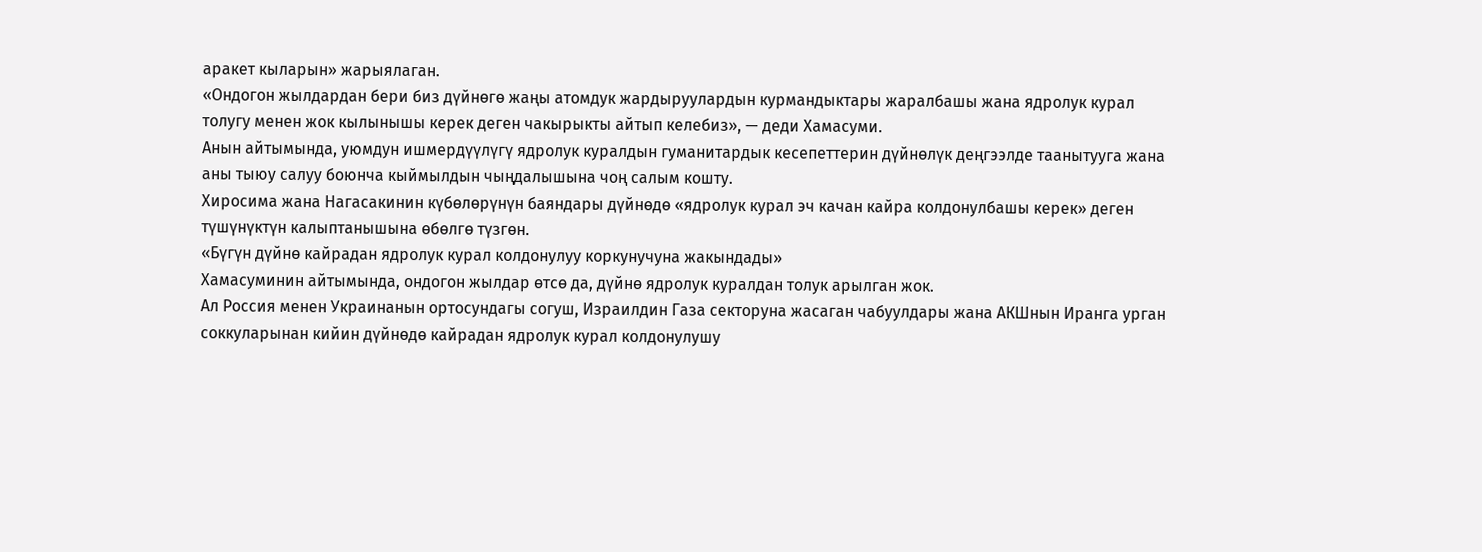аракет кыларын» жарыялаган.
«Ондогон жылдардан бери биз дүйнөгө жаңы атомдук жардыруулардын курмандыктары жаралбашы жана ядролук курал толугу менен жок кылынышы керек деген чакырыкты айтып келебиз», — деди Хамасуми.
Анын айтымында, уюмдун ишмердүүлүгү ядролук куралдын гуманитардык кесепеттерин дүйнөлүк деңгээлде таанытууга жана аны тыюу салуу боюнча кыймылдын чыңдалышына чоң салым кошту.
Хиросима жана Нагасакинин күбөлөрүнүн баяндары дүйнөдө «ядролук курал эч качан кайра колдонулбашы керек» деген түшүнүктүн калыптанышына өбөлгө түзгөн.
«Бүгүн дүйнө кайрадан ядролук курал колдонулуу коркунучуна жакындады»
Хамасуминин айтымында, ондогон жылдар өтсө да, дүйнө ядролук куралдан толук арылган жок.
Ал Россия менен Украинанын ортосундагы согуш, Израилдин Газа секторуна жасаган чабуулдары жана АКШнын Иранга урган соккуларынан кийин дүйнөдө кайрадан ядролук курал колдонулушу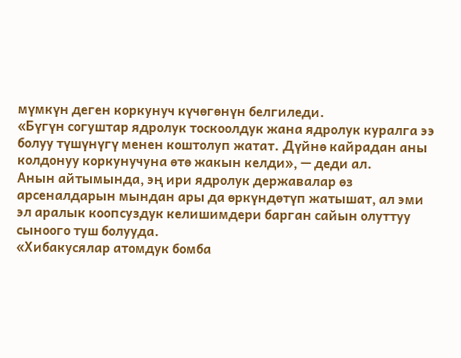мүмкүн деген коркунуч күчөгөнүн белгиледи.
«Бүгүн согуштар ядролук тоскоолдук жана ядролук куралга ээ болуу түшүнүгү менен коштолуп жатат. Дүйнө кайрадан аны колдонуу коркунучуна өтө жакын келди», — деди ал.
Анын айтымында, эң ири ядролук державалар өз арсеналдарын мындан ары да өркүндөтүп жатышат, ал эми эл аралык коопсуздук келишимдери барган сайын олуттуу сыноого туш болууда.
«Хибакусялар атомдук бомба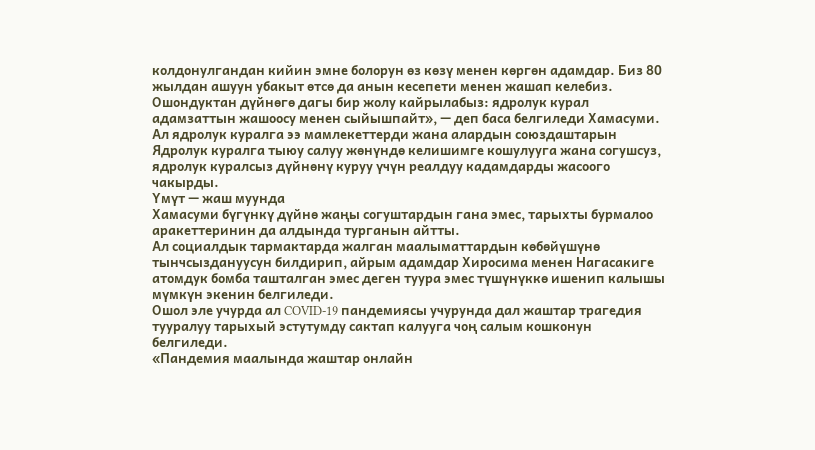колдонулгандан кийин эмне болорун өз көзү менен көргөн адамдар. Биз 80 жылдан ашуун убакыт өтсө да анын кесепети менен жашап келебиз. Ошондуктан дүйнөгө дагы бир жолу кайрылабыз: ядролук курал адамзаттын жашоосу менен сыйышпайт», — деп баса белгиледи Хамасуми.
Ал ядролук куралга ээ мамлекеттерди жана алардын союздаштарын Ядролук куралга тыюу салуу жөнүндө келишимге кошулууга жана согушсуз, ядролук куралсыз дүйнөнү куруу үчүн реалдуу кадамдарды жасоого чакырды.
Үмүт — жаш муунда
Хамасуми бүгүнкү дүйнө жаңы согуштардын гана эмес, тарыхты бурмалоо аракеттеринин да алдында турганын айтты.
Ал социалдык тармактарда жалган маалыматтардын көбөйүшүнө тынчсыздануусун билдирип, айрым адамдар Хиросима менен Нагасакиге атомдук бомба ташталган эмес деген туура эмес түшүнүккө ишенип калышы мүмкүн экенин белгиледи.
Ошол эле учурда ал COVID-19 пандемиясы учурунда дал жаштар трагедия тууралуу тарыхый эстутумду сактап калууга чоң салым кошконун белгиледи.
«Пандемия маалында жаштар онлайн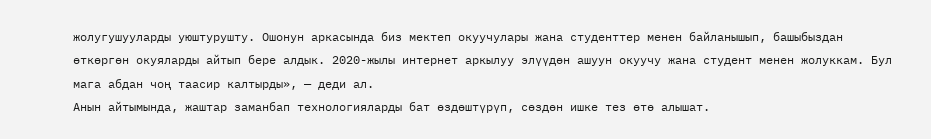жолугушууларды уюштурушту. Ошонун аркасында биз мектеп окуучулары жана студенттер менен байланышып, башыбыздан өткөргөн окуяларды айтып бере алдык. 2020-жылы интернет аркылуу элүүдөн ашуун окуучу жана студент менен жолуккам. Бул мага абдан чоң таасир калтырды», — деди ал.
Анын айтымында, жаштар заманбап технологияларды бат өздөштүрүп, сөздөн ишке тез өтө алышат.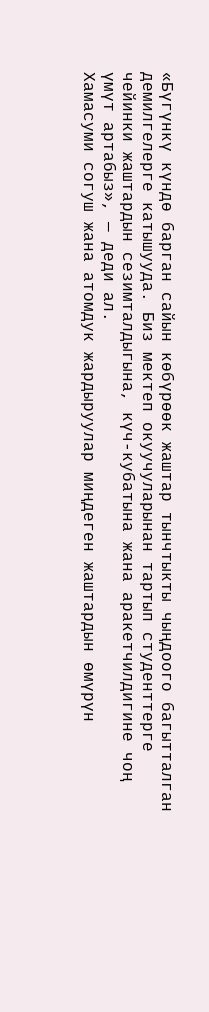«Бүгүнкү күндө барган сайын көбүрөөк жаштар тынчтыкты чыңдоого багытталган демилгелерге катышууда. Биз мектеп окуучуларынан тартып студенттерге чейинки жаштардын сезимталдыгына, күч-кубатына жана аракетчилдигине чоң үмүт артабыз», — деди ал.
Хамасуми согуш жана атомдук жардыруулар миңдеген жаштардын өмүрүн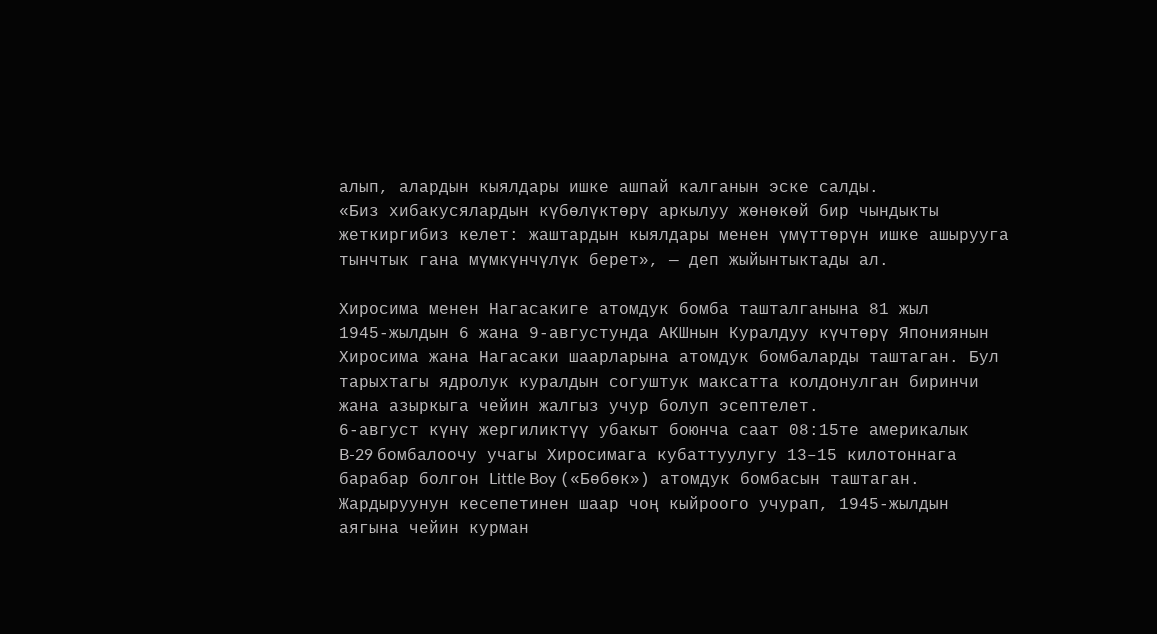алып, алардын кыялдары ишке ашпай калганын эске салды.
«Биз хибакусялардын күбөлүктөрү аркылуу жөнөкөй бир чындыкты жеткиргибиз келет: жаштардын кыялдары менен үмүттөрүн ишке ашырууга тынчтык гана мүмкүнчүлүк берет», — деп жыйынтыктады ал.

Хиросима менен Нагасакиге атомдук бомба ташталганына 81 жыл
1945-жылдын 6 жана 9-августунда АКШнын Куралдуу күчтөрү Япониянын Хиросима жана Нагасаки шаарларына атомдук бомбаларды таштаган. Бул тарыхтагы ядролук куралдын согуштук максатта колдонулган биринчи жана азыркыга чейин жалгыз учур болуп эсептелет.
6-август күнү жергиликтүү убакыт боюнча саат 08:15те америкалык B-29 бомбалоочу учагы Хиросимага кубаттуулугу 13–15 килотоннага барабар болгон Little Boy («Бөбөк») атомдук бомбасын таштаган.
Жардыруунун кесепетинен шаар чоң кыйроого учурап, 1945-жылдын аягына чейин курман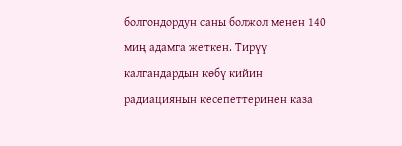болгондордун саны болжол менен 140 миң адамга жеткен. Тирүү калгандардын көбү кийин радиациянын кесепеттеринен каза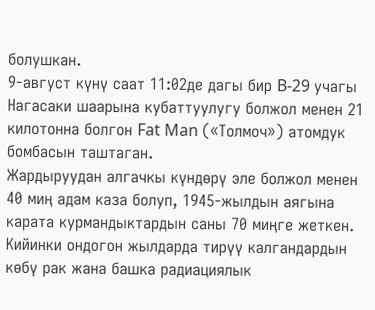болушкан.
9-август күнү саат 11:02де дагы бир B-29 учагы Нагасаки шаарына кубаттуулугу болжол менен 21 килотонна болгон Fat Man («Толмоч») атомдук бомбасын таштаган.
Жардыруудан алгачкы күндөрү эле болжол менен 40 миң адам каза болуп, 1945-жылдын аягына карата курмандыктардын саны 70 миңге жеткен. Кийинки ондогон жылдарда тирүү калгандардын көбү рак жана башка радиациялык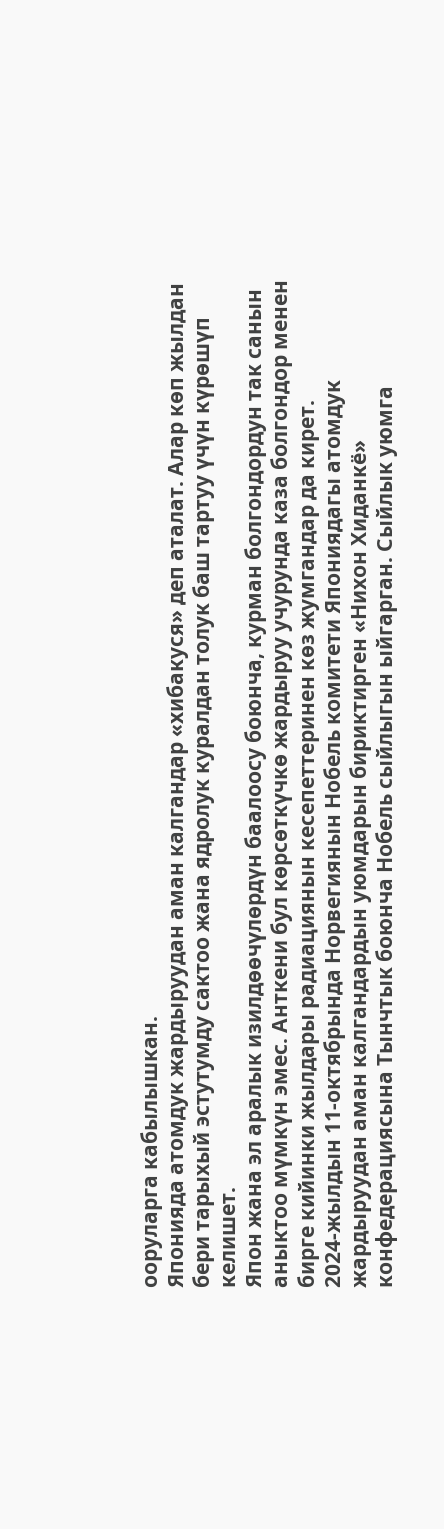ооруларга кабылышкан.
Японияда атомдук жардыруудан аман калгандар «хибакуся» деп аталат. Алар көп жылдан бери тарыхый эстутумду сактоо жана ядролук куралдан толук баш тартуу үчүн күрөшүп келишет.
Япон жана эл аралык изилдөөчүлөрдүн баалоосу боюнча, курман болгондордун так санын аныктоо мүмкүн эмес. Анткени бул көрсөткүчкө жардыруу учурунда каза болгондор менен бирге кийинки жылдары радиациянын кесепеттеринен көз жумгандар да кирет.
2024-жылдын 11-октябрында Норвегиянын Нобель комитети Япониядагы атомдук жардыруудан аман калгандардын уюмдарын бириктирген «Нихон Хиданкё» конфедерациясына Тынчтык боюнча Нобель сыйлыгын ыйгарган. Сыйлык уюмга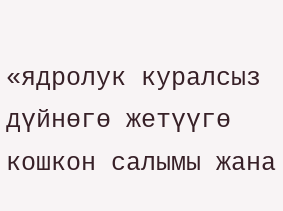«ядролук куралсыз дүйнөгө жетүүгө кошкон салымы жана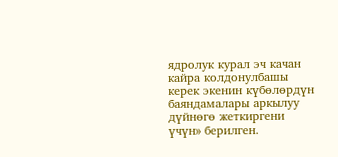ядролук курал эч качан кайра колдонулбашы керек экенин күбөлөрдүн баяндамалары аркылуу дүйнөгө жеткиргени үчүн» берилген.